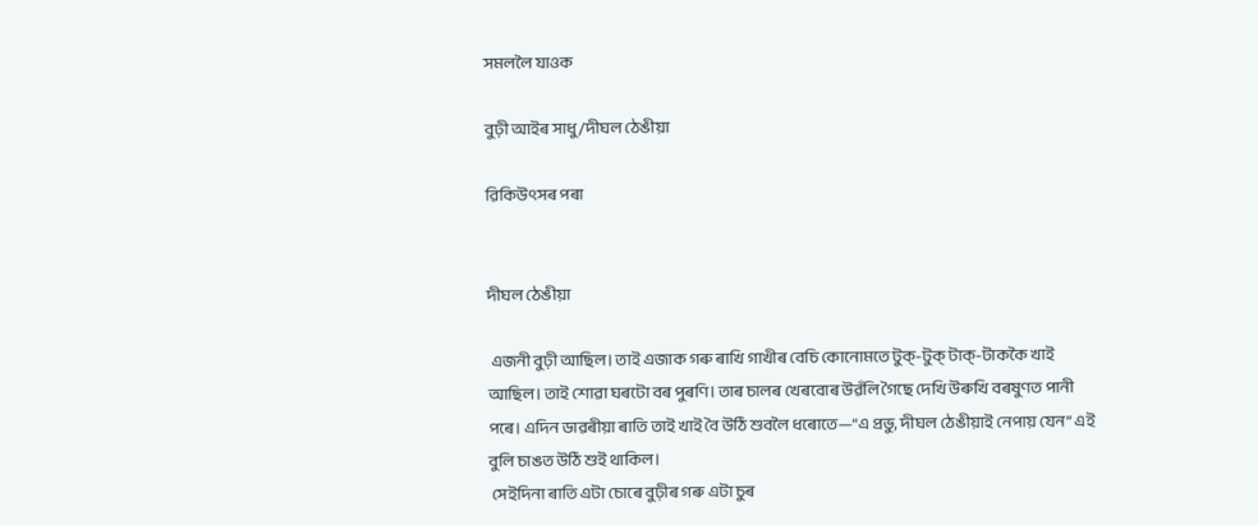সমললৈ যাওক

বুঢ়ী আইৰ সাধু/দীঘল ঠেঙীয়া

ৱিকিউৎসৰ পৰা


দীঘল ঠেঙীয়া

 এজনী বুঢ়ী আছিল। তাই এজাক গৰু ৰাখি গাখীৰ বেচি কোনোমতে টুক্‌-টুক্ টাক্‌-টাককৈ খাই আছিল। তাই শোৱা ঘৰটো বৰ পুৰণি। তাৰ চালৰ খেৰবোৰ উৱঁলি গৈছে দেখি উৰুখি বৰষুণত পানী পৰে। এদিন ডাৱৰীয়া ৰাতি তাই খাই বৈ উঠি শুবলৈ ধৰোতে—“এ প্ৰভু, দীঘল ঠেঙীয়াই নেপায় যেন” এই বুলি চাঙত উঠি শুই থাকিল।
 সেইদিনা ৰাতি এটা চোৰে বুঢ়ীৰ গৰু এটা চুৰ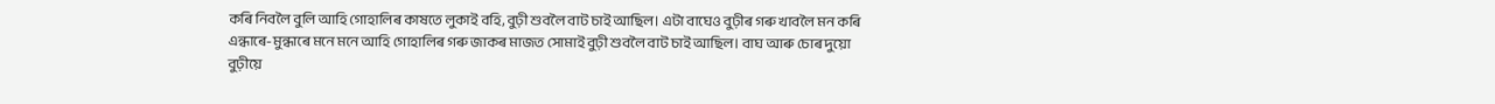কৰি নিবলৈ বুলি আহি গোহালিৰ কাষতে লুকাই বহি, বুঢ়ী শুবলৈ বাট চাই আছিল। এটা বাঘেও বুঢ়ীৰ গৰু খাবলৈ মন কৰি এন্ধাৰে-মুন্ধাৰে মনে মনে আহি গোহালিৰ গৰু জাকৰ মাজত সোমাই বুঢ়ী শুবলৈ বাট চাই আছিল। বাঘ আৰু চোৰ দুয়ো বুঢ়ীয়ে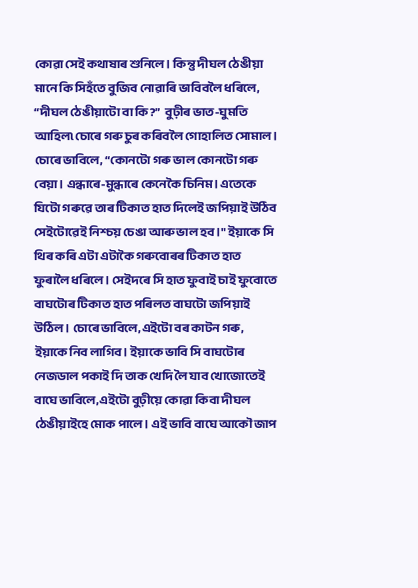কোৱা সেই কথাষাৰ শুনিলে। কিন্তু দীঘল ঠেঙীয়া মানে কি সিহঁতে বুজিব নোৱাৰি ভাবিবলৈ ধৰিলে, “দীঘল ঠেঙীয়াটো বা কি?”  বুঢ়ীৰ ভাত-ঘুমতি আহিল৷ চোৰে গৰু চুৰ কৰিবলৈ গোহালিত সোমাল। চোৰে ভাবিলে, “কোনটো গৰু ভাল কোনটো গৰু বেয়া। এন্ধাৰে-মুন্ধাৰে কেনেকৈ চিনিম। এতেকে যিটো গৰুৱে তাৰ টিকাত হাত দিলেই জপিয়াই উঠিব সেইটোৱেই নিশ্চয় চেঙা আৰু ভাল হব।" ইয়াকে সি থিৰ কৰি এটা এটাকৈ গৰুবোৰৰ টিকাত হাত ফুৰালৈ ধৰিলে। সেইদৰে সি হাত ফুবাই চাই ফুবোতে বাঘটোৰ টিকাত হাত পৰিলত বাঘটো জপিয়াই উঠিল। চোৰে ভাবিলে,এইটো বৰ কাটন গৰু, ইয়াকে নিব লাগিব। ইয়াকে ভাবি সি বাঘটোৰ নেজডাল পকাই দি তাক খেদি লৈ যাব খোজোতেই বাঘে ভাবিলে,এইটো বুঢ়ীয়ে কোৱা কিবা দীঘল ঠেঙীয়াইহে মোক পালে। এই ভাবি বাঘে আকৌ জাপ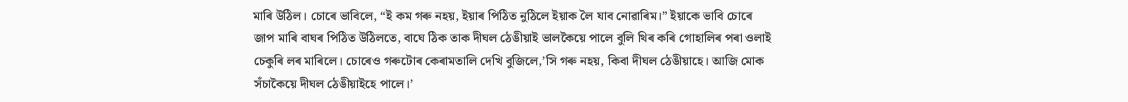মাৰি উঠিল। চোৰে ভাবিলে, “ই কম গৰু নহয়, ইয়াৰ পিঠিত নুঠিলে ইয়াক লৈ যাব নোৱাৰিম।” ইয়াকে ভাবি চোৰে জাপ মাৰি বাঘৰ পিঠিত উঠিলতে, বাঘে ঠিক তাক দীঘল ঠেঙীয়াই ভালকৈয়ে পালে বুলি থিৰ কৰি গোহালিৰ পৰা ওলাই চেকুৰি লৰ মাৰিলে। চোৰেও গৰুটোৰ কেৰামতালি দেখি বুজিলে,’সি গৰু নহয়, কিবা দীঘল ঠেঙীয়াহে। আজি মোক সঁচাকৈয়ে দীঘল ঠেঙীয়াইহে পালে।’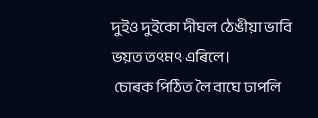দুইও দুইকো দীঘল ঠেঙীয়া ভাবি ভয়ত তৎমৎ এৰিলে।
 চোৰক পিঠিত লৈ বাঘে ঢাপলি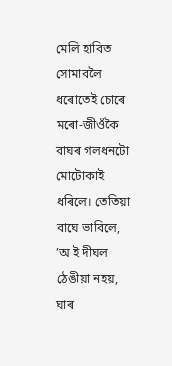মেলি হাবিত সোমাবলৈ ধৰোতেই চোৰে মৰো-জীওঁকৈ বাঘৰ গলধনটো মোটোকাই ধৰিলে। তেতিয়া বাঘে ভাবিলে, ’অ ই দীঘল ঠেঙীয়া নহয়, ঘাৰ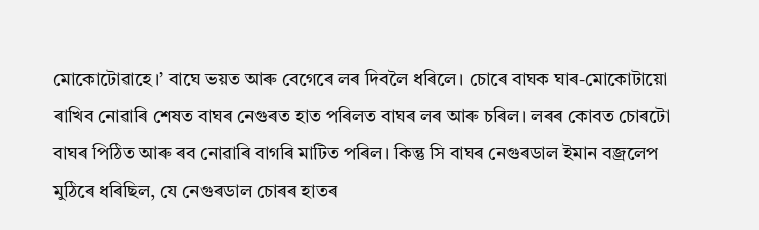মোকোটোৱাহে।’ বাঘে ভয়ত আৰু বেগেৰে লৰ দিবলৈ ধৰিলে। চোৰে বাঘক ঘাৰ-মোকোটায়ো ৰাখিব নোৱাৰি শেষত বাঘৰ নেগুৰত হাত পৰিলত বাঘৰ লৰ আৰু চৰিল। লৰৰ কোবত চোৰটো বাঘৰ পিঠিত আৰু ৰব নোৱাৰি বাগৰি মাটিত পৰিল। কিন্তু সি বাঘৰ নেগুৰডাল ইমান বজ্ৰলেপ মুঠিৰে ধৰিছিল, যে নেগুৰডাল চোৰৰ হাতৰ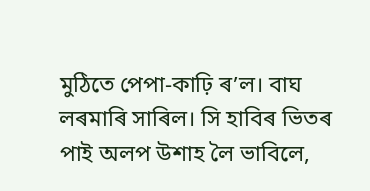মুঠিতে পেপা-কাঢ়ি ৰ’ল। বাঘ লৰমাৰি সাৰিল। সি হাবিৰ ভিতৰ পাই অলপ উশাহ লৈ ভাবিলে,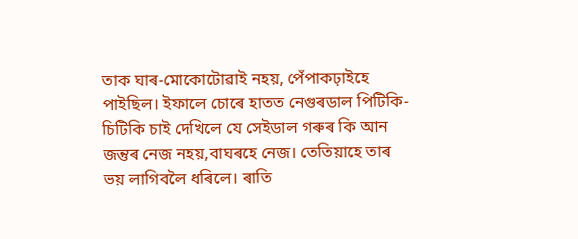তাক ঘাৰ-মোকোটোৱাই নহয়, পেঁপাকঢ়াইহে পাইছিল। ইফালে চোৰে হাতত নেগুৰডাল পিটিকি-চিটিকি চাই দেখিলে যে সেইডাল গৰুৰ কি আন জন্তুৰ নেজ নহয়,বাঘৰহে নেজ। তেতিয়াহে তাৰ ভয় লাগিবলৈ ধৰিলে। ৰাতি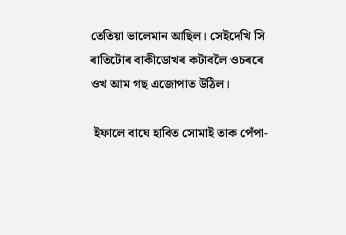তেতিয়া ভালেমান আছিল। সেইদেখি সি ৰাতিটোৰ বাকীডোখৰ কটাবলৈ ওচৰৰে ওখ আম গছ এজোপাত উঠিল।

 ইফালে বাঘে হাবিত সোমাই তাক পেঁপা-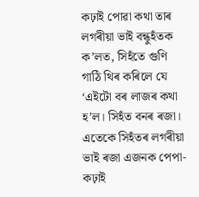কঢ়াই পোৱা কথা তাৰ লগৰীয়া ভাই বন্ধুহঁতক ক’লত, সিহঁতে গুণি গাঠি থিৰ কৰিলে যে ‘এইটো বৰ লাজৰ কথা হ’ল। সিহঁত বনৰ ৰজা। এতেকে সিহঁতৰ লগৰীয়া ভাই ৰজা এজনক পেপা-কঢ়াই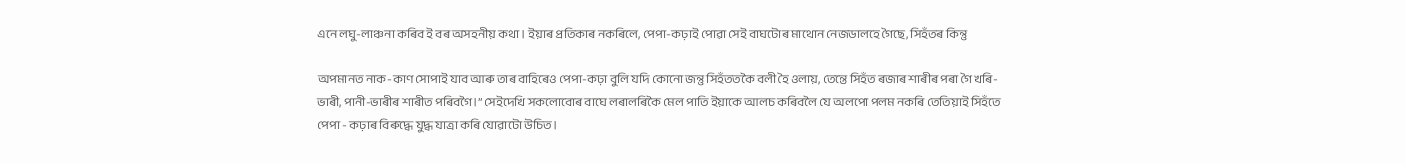এনে লঘু-লাঞ্চনা কৰিব ই বৰ অসহনীয় কথা। ইয়াৰ প্ৰতিকাৰ নকৰিলে, পেপা-কঢ়াই পোৱা সেই বাঘটোৰ মাথোন নেজডালহে গৈছে, সিহঁতৰ কিন্তু

অপমানত নাক-কাণ সোপাই যাব আৰু তাৰ বাহিৰেও পেপা-কঢ়া বুলি যদি কোনো জন্তু সিহঁততকৈ বলী হৈ ওলায়, তেন্তে সিহঁত ৰজাৰ শাৰীৰ পৰা গৈ খৰি-ভাৰী, পানী-ভাৰীৰ শাৰীত পৰিবগৈ।” সেইদেখি সকলোবোৰ বাঘে লৰালৰিকৈ মেল পাতি ইয়াকে আলচ কৰিবলৈ যে অলপো পলম নকৰি তেতিয়াই সিহঁতে পেপা - কঢ়াৰ বিৰুদ্ধে যুদ্ধ যাত্ৰা কৰি যোৱাটো উচিত।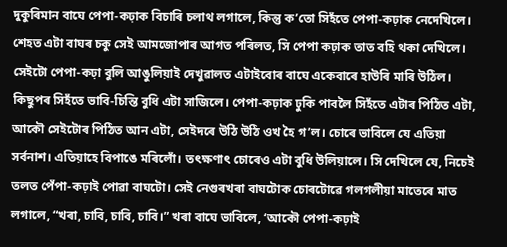দুকুৰিমান বাঘে পেপা-কঢ়াক বিচাৰি চলাথ লগালে, কিন্তু ক’তো সিহঁতে পেপা-কঢ়াক নেদেখিলে। শেহত এটা বাঘৰ চকু সেই আমজোপাৰ আগত পৰিলত, সি পেপা কঢ়াক তাত বহি থকা দেখিলে। সেইটো পেপা-কঢ়া বুলি আঙুলিয়াই দেখুৱালত এটাইবোৰ বাঘে একেবাৰে হাউৰি মাৰি উঠিল। কিছুপৰ সিহঁতে ভাবি-চিন্তি বুধি এটা সাজিলে। পেপা-কঢ়াক ঢুকি পাবলৈ সিহঁতে এটাৰ পিঠিত এটা, আকৌ সেইটোৰ পিঠিত আন এটা, সেইদৰে উঠি উঠি ওখ হৈ গ’ল। চোৰে ভাবিলে যে এতিয়া সৰ্বনাশ। এতিয়াহে বিপাঙে মৰিলোঁ। তৎক্ষণাৎ চোৰেও এটা বুধি উলিয়ালে। সি দেখিলে যে, নিচেই তলত পেঁপা-কঢ়াই পোৱা বাঘটো। সেই নেগুৰখৰা বাঘটোক চোৰটোৱে গলগলীয়া মাতেৰে মাত লগালে, “খৰা, চাবি, চাবি, চাবি।” খৰা বাঘে ভাবিলে, ‘আকৌ পেপা-কঢ়াই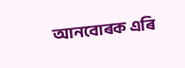আনবোৰক এৰি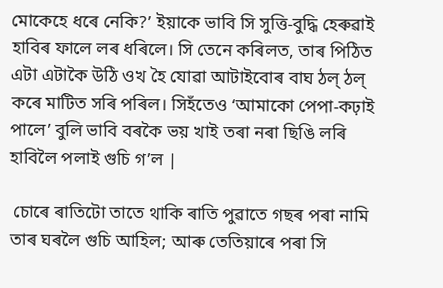মোকেহে ধৰে নেকি?’ ইয়াকে ভাবি সি সুত্তি-বুদ্ধি হেৰুৱাই হাবিৰ ফালে লৰ ধৰিলে। সি তেনে কৰিলত, তাৰ পিঠিত এটা এটাকৈ উঠি ওখ হৈ যোৱা আটাইবোৰ বাঘ ঠল্ ঠল্ কৰে মাটিত সৰি পৰিল। সিহঁতেও ‘আমাকো পেপা-কঢ়াই পালে’ বুলি ভাবি বৰকৈ ভয় খাই তৰা নৰা ছিঙি লৰি হাবিলৈ পলাই গুচি গ’ল |

 চোৰে ৰাতিটো তাতে থাকি ৰাতি পুৱাতে গছৰ পৰা নামি তাৰ ঘৰলৈ গুচি আহিল; আৰু তেতিয়াৰে পৰা সি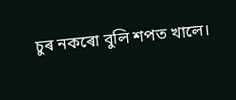চুৰ নকৰো বুলি শপত খালে।